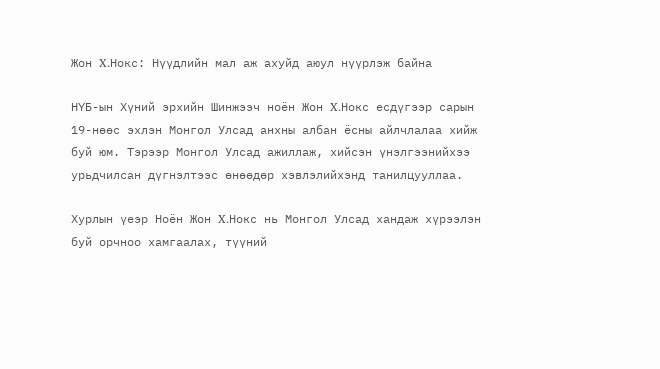Жон X.Нокс: Нүүдлийн мал аж ахуйд аюул нүүрлэж байна

НҮБ-ын Хүний эрхийн Шинжээч ноён Жон X.Нокс есдүгээр сарын 19-нөөс эхлэн Монгол Улсад анхны албан ёсны айлчлалаа хийж буй юм. Тэрээр Монгол Улсад ажиллаж, хийсэн үнэлгээнийхээ урьдчилсан дүгнэлтээс өнөөдөр хэвлэлийхэнд танилцууллаа.

Хурлын үеэр Ноён Жон X.Нокс нь Монгол Улсад хандаж хүрээлэн буй орчноо хамгаалах, түүний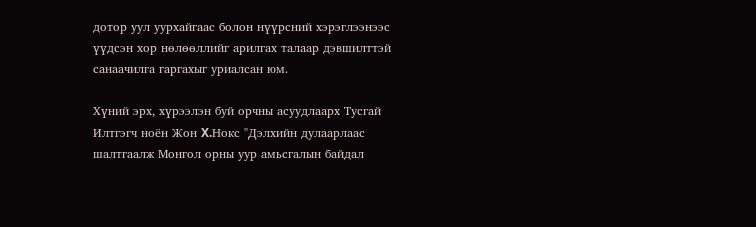дотор уул уурхайгаас болон нүүрсний хэрэглээнээс үүдсэн хор нөлөөллийг арилгах талаар дэвшилттэй санаачилга гаргахыг уриалсан юм.

Хүний эрх, хүрээлэн буй орчны асуудлаарх Тусгай Илтгэгч ноён Жон X.Нокс "Дэлхийн дулаарлаас шалтгаалж Монгол орны уур амьсгалын байдал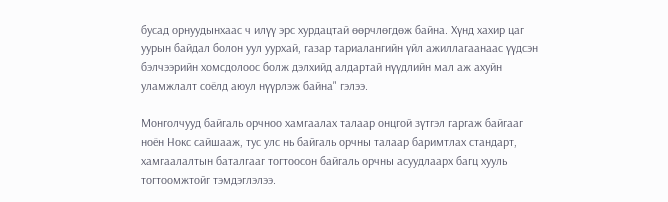бусад орнуудынхаас ч илүү эрс хурдацтай өөрчлөгдөж байна. Хүнд хахир цаг уурын байдал болон уул уурхай, газар тариалангийн үйл ажиллагаанаас үүдсэн бэлчээрийн хомсдолоос болж дэлхийд алдартай нүүдлийн мал аж ахуйн уламжлалт соёлд аюул нүүрлэж байна" гэлээ.

Монголчууд байгаль орчноо хамгаалах талаар онцгой зүтгэл гаргаж байгааг ноён Нокс сайшааж, тус улс нь байгаль орчны талаар баримтлах стандарт, хамгаалалтын баталгааг тогтоосон байгаль орчны асуудлаарх багц хууль тогтоомжтойг тэмдэглэлээ.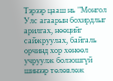Тэрээр цааш нь "Монгол Улс агаарын бохирдлыг арилгах, нөөцийг сайжруулах, байгаль орчинд хор хөнөөл учруулж болзошгүй шинээр төлөвлөж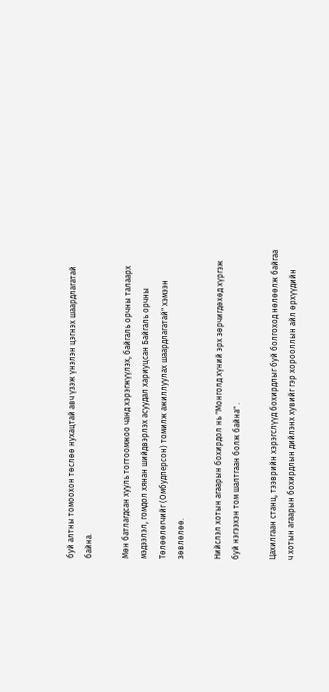буй алтны томоохон төслөө нухацтай авч үзэж үнэлэн цэгнэх шаардлагатай байна.

Мөн батлагдсан хууль тогтоомжоо чанд хэрэгжүүлэх, байгаль орчны талаарх мэдээлэл, гомдол хянан шийдвэрлэх асуудал хариуцсан Байгаль орчны Төлөөлөгчийг (Омбудперсон) томилж ажиллуулах шаардлагатай" хэмээн зөвлөлөө.

Нийслэл хотын агаарын бохирдол нь "Монголд хүний эрх зөрчигдөхөд хүргэж буй нэгээхэн том шалтгаан болж байна" .

Цахилгаан станц, тээврийн хэрэгслүүд бохирдлыг буй болгоход нөлөөлж байгаа ч хотын агаарын бохирдлын дийлэнх хувийг гэр хорооллын айл өрхүүдийн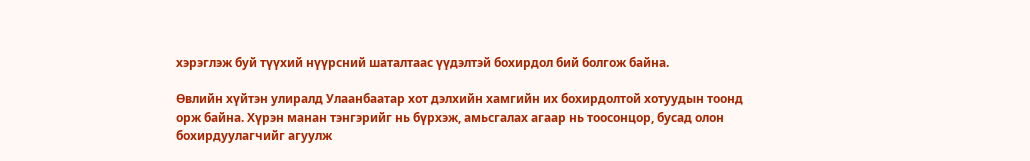хэрэглэж буй түүхий нүүрсний шаталтаас үүдэлтэй бохирдол бий болгож байна.

Өвлийн хүйтэн улиралд Улаанбаатар хот дэлхийн хамгийн их бохирдолтой хотуудын тоонд орж байна. Хүрэн манан тэнгэрийг нь бүрхэж, амьсгалах агаар нь тоосонцор, бусад олон бохирдуулагчийг агуулж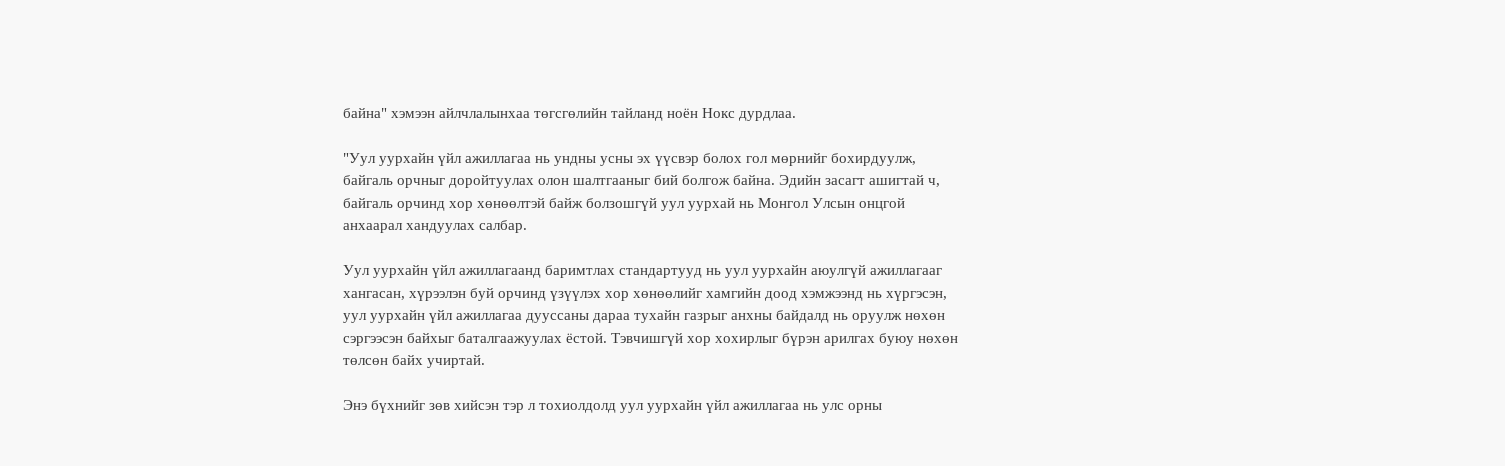байна" хэмээн айлчлалынхаа төгсгөлийн тайланд ноён Нокс дурдлаа.

"Уул уурхайн үйл ажиллагаа нь ундны усны эх үүсвэр болох гол мөрнийг бохирдуулж, байгаль орчныг доройтуулах олон шалтгааныг бий болгож байна. Эдийн засагт ашигтай ч, байгаль орчинд хор хөнөөлтэй байж болзошгүй уул уурхай нь Монгол Улсын онцгой анхаарал хандуулах салбар.

Уул уурхайн үйл ажиллагаанд баримтлах стандартууд нь уул уурхайн аюулгүй ажиллагааг хангасан, хүрээлэн буй орчинд үзүүлэх хор хөнөөлийг хамгийн доод хэмжээнд нь хүргэсэн, уул уурхайн үйл ажиллагаа дууссаны дараа тухайн газрыг анхны байдалд нь оруулж нөхөн сэргээсэн байхыг баталгаажуулах ёстой. Тэвчишгүй хор хохирлыг бүрэн арилгах буюу нөхөн төлсөн байх учиртай.

Энэ бүхнийг зөв хийсэн тэр л тохиолдолд уул уурхайн үйл ажиллагаа нь улс орны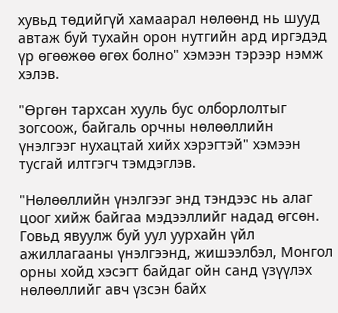хувьд төдийгүй хамаарал нөлөөнд нь шууд автаж буй тухайн орон нутгийн ард иргэдэд үр өгөөжөө өгөх болно" хэмээн тэрээр нэмж хэлэв.

"Өргөн тархсан хууль бус олборлолтыг зогсоож, байгаль орчны нөлөөллийн үнэлгээг нухацтай хийх хэрэгтэй" хэмээн тусгай илтгэгч тэмдэглэв.

"Нөлөөллийн үнэлгээг энд тэндээс нь алаг цоог хийж байгаа мэдээллийг надад өгсөн. Говьд явуулж буй уул уурхайн үйл ажиллагааны үнэлгээнд, жишээлбэл, Монгол орны хойд хэсэгт байдаг ойн санд үзүүлэх нөлөөллийг авч үзсэн байх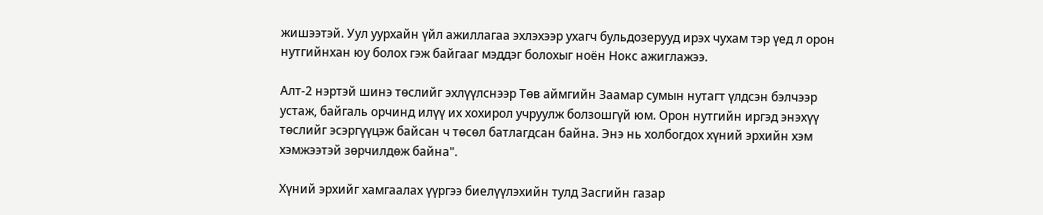жишээтэй. Уул уурхайн үйл ажиллагаа эхлэхээр ухагч бульдозерууд ирэх чухам тэр үед л орон нутгийнхан юу болох гэж байгааг мэддэг болохыг ноён Нокс ажиглажээ.

Алт-2 нэртэй шинэ төслийг эхлүүлснээр Төв аймгийн Заамар сумын нутагт үлдсэн бэлчээр устаж, байгаль орчинд илүү их хохирол учруулж болзошгүй юм. Орон нутгийн иргэд энэхүү төслийг эсэргүүцэж байсан ч төсөл батлагдсан байна. Энэ нь холбогдох хүний эрхийн хэм хэмжээтэй зөрчилдөж байна".

Хүний эрхийг хамгаалах үүргээ биелүүлэхийн тулд Засгийн газар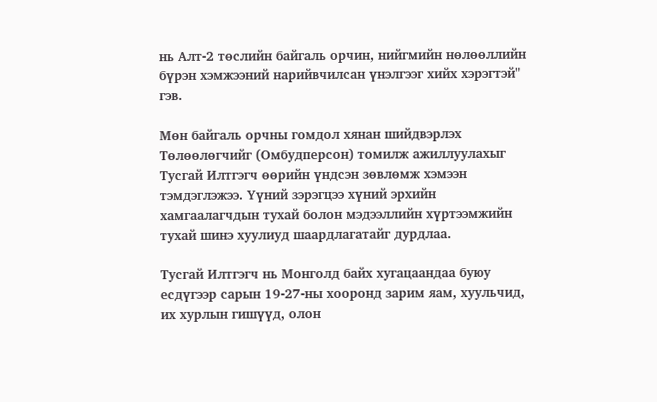нь Алт-2 төслийн байгаль орчин, нийгмийн нөлөөллийн бүрэн хэмжээний нарийвчилсан үнэлгээг хийх хэрэгтэй" гэв.

Мөн байгаль орчны гомдол хянан шийдвэрлэх Төлөөлөгчийг (Омбудперсон) томилж ажиллуулахыг Тусгай Илтгэгч өөрийн үндсэн зөвлөмж хэмээн тэмдэглэжээ. Үүний зэрэгцээ хүний эрхийн хамгаалагчдын тухай болон мэдээллийн хүртээмжийн тухай шинэ хуулиуд шаардлагатайг дурдлаа.

Тусгай Илтгэгч нь Монголд байх хугацаандаа буюу есдүгээр сарын 19-27-ны хооронд зарим яам, хуульчид, их хурлын гишүүд, олон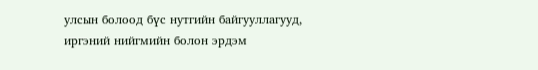улсын болоод бүс нутгийн байгууллагууд, иргэний нийгмийн болон эрдэм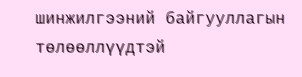шинжилгээний байгууллагын төлөөллүүдтэй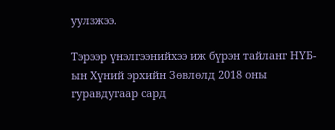уулзжээ.

Тэрээр үнэлгээнийхээ иж бүрэн тайланг НҮБ-ын Хүний эрхийн Зөвлөлд 2018 оны гуравдугаар сард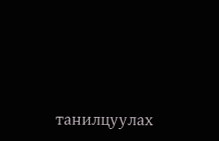танилцуулах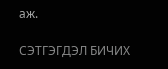аж.

СЭТГЭГДЭЛ БИЧИХ